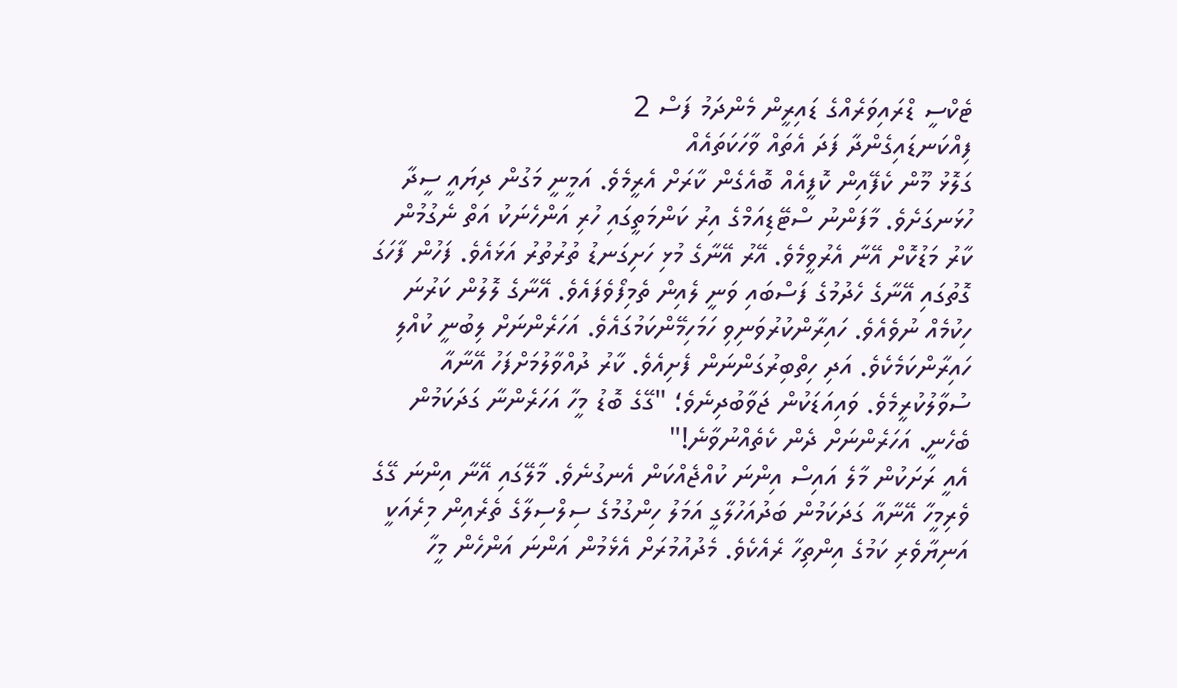ޓެކްސީ ޑްރައިވަރެއްގެ ޑައިރީން މެންދަމު ފަސް 2
ފިއްކަނޑައިގެންދާ ފަދަ އެތައް ވާހަކަތައެއް
ގަލޮޅު މޫން ކެފޭއިން ކޮފީއެއް ބޮއެގެން ކާރަށް އެރީމެވެ. އަމީނީ މަގުން ދިޔައީ ސީދާ ހުޅަނގަށެވެ. މާފަންނު ސްޓޭޑިއަމްގެ އިރު ކަންމަތީގައި ހުރި އަންހެނަކު އަތް ނެގުމުން ކާރު މަޑުކޮށް އޭނާ އެރުވީމެވެ. އޭރު އޭނާގެ މުޅި ހަށިގަނޑު ތުރުތުރު އަޅައެވެ. ފަހުން ފާހަގަ ގޮތުގައި އޭނާގެ ހެދުމުގެ ފަސްބައި ވަނީ ލެއިން ތެމިފޯވެފައެވެ. އޭނާގެ ލޮލުން ކަރުނަ ހިކުމެއް ނުވެއެވެ. ހައިރާންކުރުވަނިވި ހަމަހިމޭންކަމުގައެވެ. އަހަރެންނަށް ލިބުނީ ކުއްލި ހައިރާންކަމެކެވެ. އަދި ހިތްބިރުގަންނަން ފެށިއެވެ. ކާރު ދުއްވާލުމަށްފަހު އޭނާއާ ސުވާލުކުރީމެވެ. ވައިއަޑަކުން ޖަވާބުދިނެވެ؛ "ގޭގެ ބޮޑު މީހާ އަހަރެންނާ ގަދަކަމުން ބެހެނީ. އަހަރެންނަށް ދެން ކެތެއްނުވާނެ!"
އެއީ ރަށަކުން މާލެ އައިސް އިންނަ ކުއްޖެއްކަން އެނގުނެވެ. މާލޭގައި އޭނާ އިންނަ ގޭގެ ވެރިމީހާ އޭނާއާ ގަދަކަމުން ބަދުއަހުލާގީ އަމަލު ހިންގުމުގެ ސިލްސިލާގެ ތެރެއިން މިރެއަކީ އަނިޔާވެރި ކަމުގެ އިންތިހާ ރެއެކެވެ. މެދުއުމުރަށް އެޅެމުން އަންނަ އަންހެން މީހާ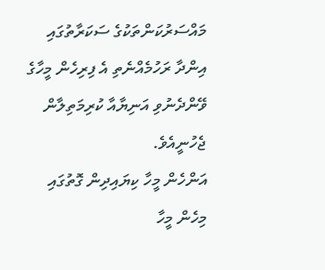މައްސަރުކަންތަކުގެ ސަކަރާތުގައި އިންދާ ރަހުމެއްނެތި އެ ފިރިހެން މީހާގެ ވޭންދެނުވި އަނިޔާއާ ކުރިމަތިލާން ޖެހުނީއެވެ.
އަންހެން މީހާ ކިޔައިދިން ގޮތުގައި މިހެން މީހާ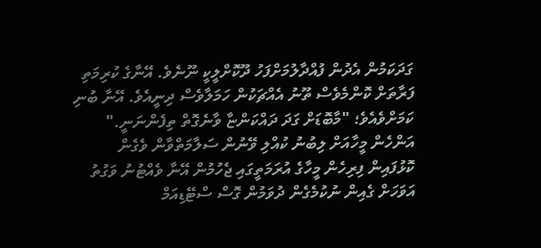ގަދަކަމުން އެދުން ފުއްދާލުމަށްފަހު ދޫކޮށްލީކީ ނޫނެވެ. އޭނާގެ ކުރިމަތި ފަރާތަށް ކޮންމެވެސް ތޫނު އެއްޗަކުން ހަމަލާވެސް ދިނީއެވެ. އޭނާ ބުނި ކަމަށްވެއެވެ؛ "މާބޮޑަށް ގަދަ ދައްކަންޏާ ވާނެގޮތް ތިފެންނަނީ."
އަންހެން މީހާއަށް ލިބުނު ކުއްލި ވޭނުން ސަލާމަތްވާން ވެގެން ކޮޅުފައިން ފިރިހެން މީހާގެ އުރަމަތީގައި ޖެހުމުން އޭނާ ވެއްޓުނު ވަގުތު އަވަހަށް ގެއިން ނުކުމެގެން ދުވަމުން ގޮސް ސްޓޭޑިއަމް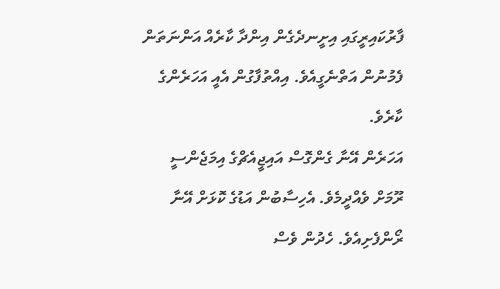ފާރުކައިރީގައި އިށީނދެގެން އިންދާ ކާރެއް އަންނަތަން ފެމުނުން އަތްނެގީއެވެ. އިއްތުފާގުން އެއީ އަހަރެންގެ ކާރެވެ.
އަހަރެން އޭނާ ގެންގޮސް އައިޖީއެޗްގެ އިމަޖެންސީ ރޫމަށް ވެއްދީމެވެ. އެހިސާބުން އަޑުގެ ކޮޅަށް އޭނާ ރޯންފެށިއެވެ. ހެދުން ވެސް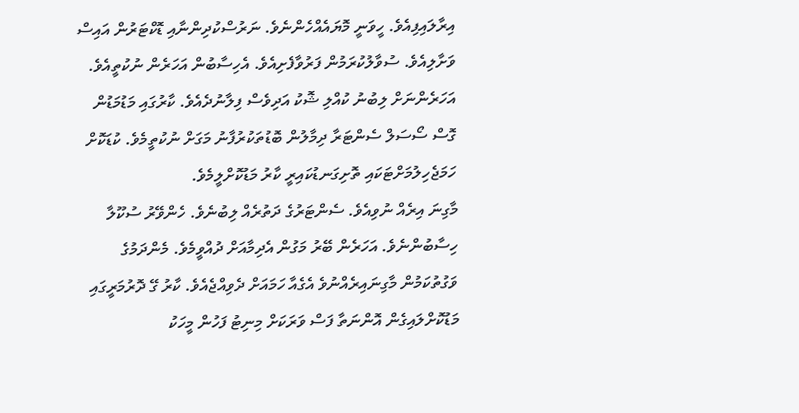އިރާލައިފިއެވެ. ހީވަނީ މޮޔައެއްހެންނެވެ. ނަރުސްކުދިންނާއި ޑޮކްޓަރުން އައިސް ވަށާލިއެވެ. ސުވާލުކުރަމުން ފަރުވާފެށިއެވެ. އެހިސާބުން އަހަރެން ނުކުތީއެވެ.
އަހަރެންނަށް ލިބުނު ކުއްލި ޝޮކު އަދިވެސް ފިލާނުދެއެވެ. ކާރުގައި މަޑުމަޑުން ގޮސް ސޯސަލް ސެންޓަރާ ދިމާލުން ބޮޑުތަކުރުފާނު މަގަށް ނުކުތީމެވެ. ކުޑަކޮށް ހަމަޖެހިލުމަށްޓަކައި ތޮށިގަނޑުކައިރީ ކާރު މަޑުކޮށްލީމެވެ.
މާގިނަ އިރެއް ނުވިއެވެ. ސެންޓަރުގެ ދަތުރެއް ލިބުނެވެ. ހެންވޭރު ސުކޫލާ ހިސާބުންނެވެ. އަހަރެން ބޭރު މަގުން އެދިމާއަށް ދުއްވީމެވެ. މެންދަމުގެ ވަގުތުކަމުން މާގިނައިރެއްނުވެ އެގެއާ ހަމައަށް ދެވިއްޖެއެވެ. ކާރު ގޭ ދޮރުމަރީގައި މަޑުކޮށްލައިގެން އޮންނަތާ ފަސް ވަރަކަށް މިނިޓު ފަހުން މީހަކު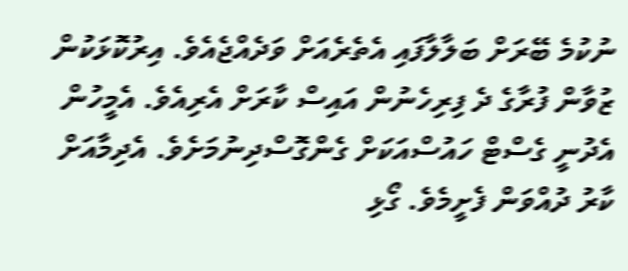ނުކުމެ ބޭރަށް ބަލާލާފައި އެތެރެއަށް ވަދެއްޖެއެވެ. އިރުކޮޅަކުން ޒުވާން ފުރާގެ ދެ ފިރިހެނުން އައިސް ކާރަށް އެރިއެވެ. އެމީހުން އެދުނީ ގެސްޓް ހައުސްއަކަށް ގެންގޮސްދިނުމަށެވެ. އެދިމާއަށް ކާރު ދުއްވަން ފެށީމެވެ. ގޯޅި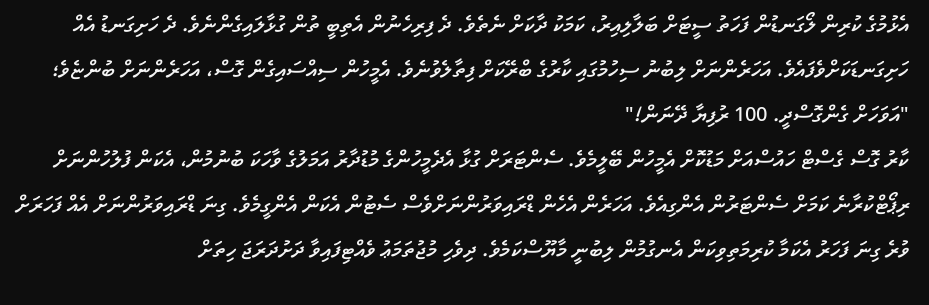އެޅުމުގެ ކުރިން ލޯގަނޑުން ފަހަތު ސީޓަށް ބަލާލިއިރު، ކަމަކު ދާކަށް ނެތެވެ. ދެ ފިރިހެނުން އެތިބީ ތުން ގުޅާލައިގެންނެވެ. ދެ ހަށިގަނޑު އެއް ހަށިގަނޑަކަށްވެފައެވެ. އަހަރެންނަށް ލިބުނު ސިހުމުގައި ކާރުގެ ބްރޭކަށް ފިތާލެވުނެވެ. އެމީހުން ސިއްސައިގެން ގޮސް، އަހަރެންނަށް ބުންޏެވެ؛ "އަވަހަށް ގެންގޮސްދީ. 100 ރުފިޔާ ދޭނަން!"
ކާރު ގޮސް ގެސްޓް ހައުސްއަށް މަޑުކޮށް އެމީހުން ބޭލީމެވެ. ސެންޓަރަށް ގުޅާ އެދެމީހުންގެ މުޑުދާރު އަމަލުގެ ވާހަކަ ބުނުމުން، އެކަން ފުލުހުންނަށް ރިޕޯޓްކުރާނެ ކަމަށް ސެންޓަރުން އެންގިއެވެ. އަހަރެން އެހެން ޑްރައިވަރުންނަށްވެސް ސެޓުން އެކަން އެންގީމެވެ. ގިނަ ޑްރައިވަރުންނަށް އެއް ފަހަރަށް ވުރެ ގިނަ ފަހަރު އެކަމާ ކުރިމަތިވިކަން އެނގުމުން ލިބުނީ މާޔޫސްކަމެވެ. ދިވެހި މުޖުތަމަޢު ވެއްޓިފައިވާ ދަށުދަރަޖަ ހިތަށް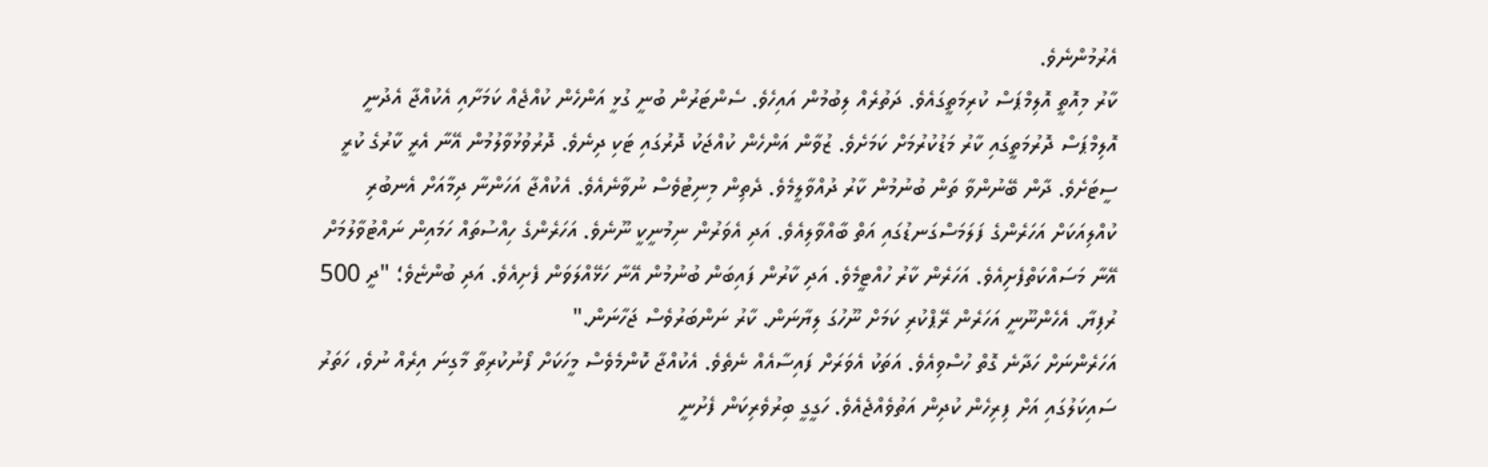އެރުމުންނެވެ.
ކާރު މިއޮތީ އޮލިމްޕަސް ކުރިމަތީގައެވެ. ދަތުރެއް ލިބުމުން އައިހެވެ. ސެންޓަރުން ބުނީ ގުޅީ އަންހެން ކުއްޖެއް ކަމަށާއި އެކުއްޖާ އެދުނީ އޮލިމްޕަސް ދޮރުމަތީގައި ކާރު މަޑުކުރުމަށް ކަމަށެވެ. ޒުވާން އަންހެން ކުއްޖަކު ދޮރުގައި ޓަކި ދިނެވެ. ދޮރުވުޅުވާލުމުން އޭނާ އެރީ ކާރުގެ ކުރީ ސީޓަށެވެ. ދާން ބޭނުންވާ ތަން ބުނުމުން ކާރު ދުއްވާލީމެވެ. ދެތިން މިނިޓުވެސް ނުވާނެއެވެ. އެކުއްޖާ އަހަންނާ ދިމާއަށް އެނބުރި ކުއްލިއަކަށް އަހަރެންގެ ފަލަމަސްގަނޑުގައި އަތް ބާއްވާލިއެވެ. އަދި އެވަރުން ނިމުނީކީ ނޫނެވެ. އަހަރެންގެ ހިއްސުތައް ހަމައިން ނައްޓުވާލުމަށް އޭނާ މަސައްކަތްފެށިއެވެ. އަހަރެން ކާރު ހުއްޓީމެވެ. އަދި ކާރުން ފައިބަން ބުނުމުން އޭނާ ހަޅޭއްލަވަން ފެށިއެވެ. އަދި ބުންޏެވެ؛ "ދީ 500 ރުފިޔާ. އެހެންނޫނީ އަހަރެން ރޭޕްކުރި ކަމަށް ނޫހުގަ ލިޔާނަން. ކާރު ނަންބަރުވެސް ޖަހާނަން."
އަހަރެންނަށް ހަދާނެ ގޮތް ހުސްވިއެވެ. އަތަކު އެވަރަށް ފައިސާއެއް ނެތެވެ. އެކުއްޖާ ކޮންމެވެސް މީހަކަށް ފޯނުކުރިތާ މާގިނަ އިރެއް ނުވެ، ހަތަރު ސައިކަލުގައި އަށް ފިރިހެން ކުދިން އަތުވެއްޖެއެވެ. ހަގީގީ ބިރުވެރިކަން ފެށުނީ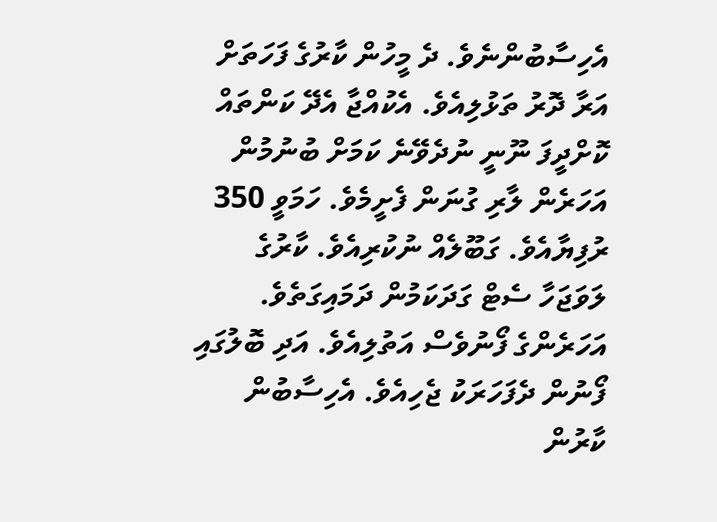އެހިސާބުންނެވެ. ދެ މީހުން ކާރުގެ ފަހަތަށް އަރާ ދޮރު ތަޅުލިއެވެ. އެކުއްޖާ އެދޭ ކަންތައް ކޮށްދީފަ ނޫނީ ނުދެވޭނެ ކަމަށް ބުނުމުން އަހަރެން ލާރި ގުނަން ފެށީމެވެ. ހަމަވީ 350 ރުފިޔާއެވެ. ގަބޫލެއް ނުކުރިއެވެ. ކާރުގެ ލަވަޖަހާ ސެޓް ގަދަކަމުން ދަމައިގަތެވެ. އަހަރެންގެ ފޯނުވެސް އަތުލިއެވެ. އަދި ބޮލުގައި ފޯނުން ދެފަހަރަކު ޖެހިއެވެ. އެހިސާބުން ކާރުން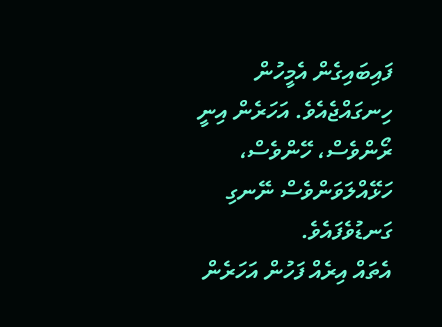ފައިބައިގެން އެމީހުން ހިނގައްޖެއެވެ. އަހަރެން އިނީ ރޯންވެސް، ހޭންވެސް، ހަޅޭއްލަވަންވެސް ނޭނގި ގަނޑުވެފައެވެ.
އެތައް އިރެއް ފަހުން އަހަރެން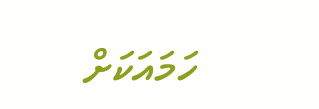ހަމައަކަށް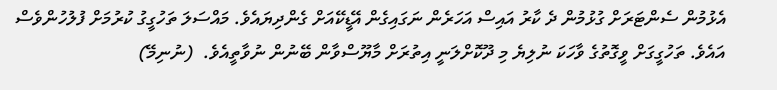އެޅުމުން ސެންޓަރަށް ގުޅުމުން ދެ ކާރު އައިސް އަހަރެން ނަގައިގެން އޭޑީކޭއަށް ގެންދިޔައެވެ. މައްސަލަ ތަހުގީގު ކުރުމަށް ފުލުހުންވެސް އައެވެ. ތަހުގީގަށް ވީގޮތުގެ ވާހަކަ ނުލިޔެ މި ދޫކޮށްލަނީ އިތުރަށް މާޔޫސްވާން ބޭނުން ނުވާތީއެވެ.  (ނުނިމޭ)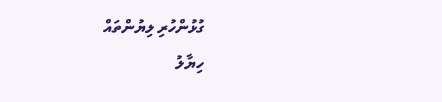ގުޅުންހުރި ލިޔުންތައް
ހިޔާލު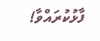ފާޅުކުރައްވާ!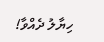ހިޔާލު ދެއްވާ!